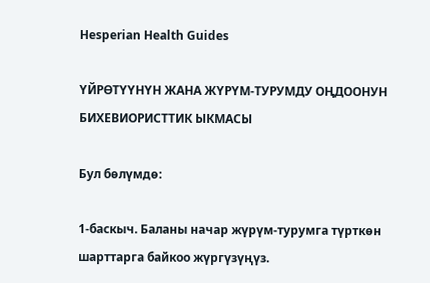Hesperian Health Guides

ҮЙРӨТҮҮНҮН ЖАНА ЖҮРҮМ-ТУРУМДУ ОҢДООНУН БИХЕВИОРИСТТИК ЫКМАСЫ

Бул бөлүмдө:

1-баскыч. Баланы начар жүрүм-турумга түрткөн шарттарга байкоо жүргүзүңүз.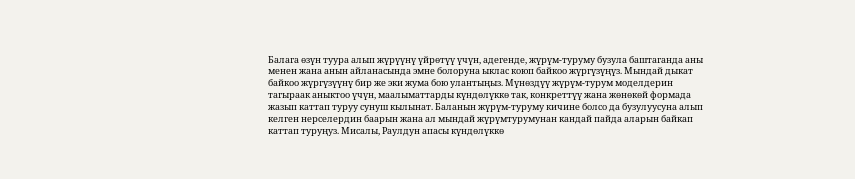Балага өзүн туура алып жүрүүнү үйрөтүү үчүн, адегенде, жүрүм-туруму бузула баштаганда аны менен жана анын айланасында эмне болоруна ыклас коюп байкоо жүргүзүңүз. Мындай дыкат байкоо жүргүзүүнү бир же эки жума бою улантыңыз. Мүнөздүү жүрүм-турум моделдерин тагыраак аныктоо үчүн, маалыматтарды күндөлүккө так, конкреттүү жана жөнөкөй формада жазып каттап туруу сунуш кылынат. Баланын жүрүм-туруму кичине болсо да бузулуусуна алып келген нерселердин баарын жана ал мындай жүрүмтурумунан кандай пайда аларын байкап каттап туруңуз. Мисалы, Раулдун апасы күндөлүккө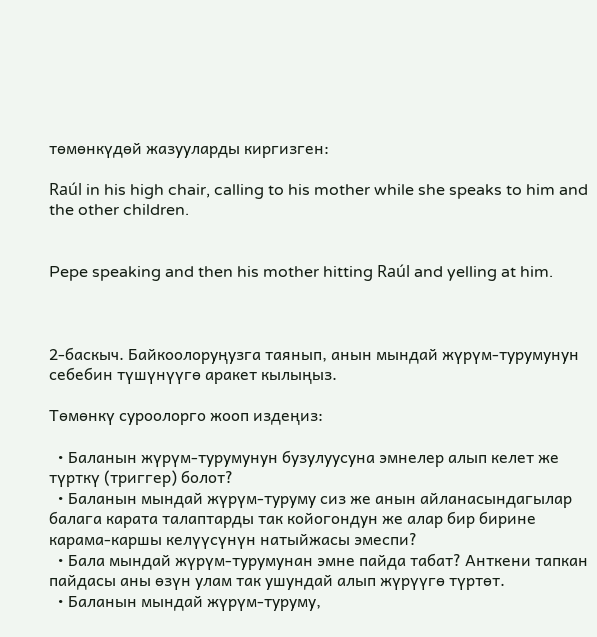төмөнкүдөй жазууларды киргизген:

Raúl in his high chair, calling to his mother while she speaks to him and the other children.


Pepe speaking and then his mother hitting Raúl and yelling at him.



2-баскыч. Байкоолоруңузга таянып, анын мындай жүрүм-турумунун себебин түшүнүүгө аракет кылыңыз.

Төмөнкү суроолорго жооп издеңиз:

  • Баланын жүрүм-турумунун бузулуусуна эмнелер алып келет же түрткү (триггер) болот?
  • Баланын мындай жүрүм-туруму сиз же анын айланасындагылар балага карата талаптарды так койогондун же алар бир бирине карама-каршы келүүсүнүн натыйжасы эмеспи?
  • Бала мындай жүрүм-турумунан эмне пайда табат? Анткени тапкан пайдасы аны өзүн улам так ушундай алып жүрүүгө түртөт.
  • Баланын мындай жүрүм-туруму,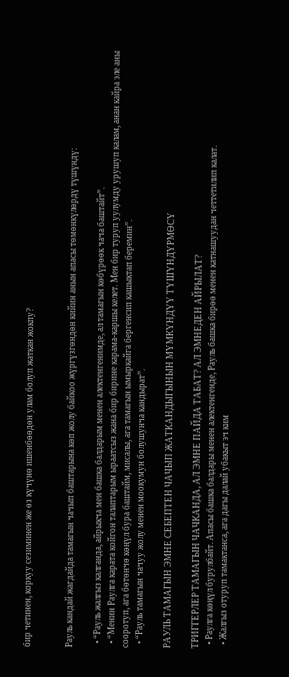бир четинен, коркуу сезиминен же өз күчүнө ишенбөөдөн улам болуп жаткан жокпу?


Рауль кандай жагдайда тамагын чачып баштарына көп жолу байкоо жүргүзгөндөн кийин анын апасы төмөнкүлөрдү түшүндү:

  • “Рауль жалгыз калганда, айрыкча мен башка балдарым менен алектенгенимде, ал тамагын көбүрөөк чача баштайт”.
  • “Менин Раулга карата койгон талаптарым ыраатсыз жана бир бирине карама-каршы келет. Мен бир туруп уулумду урушуп калам, анан кайра эле аны сооротуп, ага бөтөнчө көңүл бура баштайм, мисалы, ага тамагын ымыркайга бергенсип кашыктап беремин”.
  • “Рауль тамагын чачуу жолу менен моокумун болушунча кандырат”.

РАУЛЬ ТАМАГЫН ЭМНЕ СЕБЕПТЕН ЧАЧЫП ЖАТКАНДЫГЫНЫН МҮМКҮНДҮҮ ТҮШҮНДҮРМӨСҮ

ТРИГГЕРЛЕР ТАМАГЫН ЧАЧКАНДА, АЛ ЭМНЕ ПАЙДА ТАБАТ? АЛ ЭМНЕДЕН АЙРЫЛАТ?
  • Раулга көңүл бурулбайт. Апасы башка балдары менен алектенгенде, Рауль башка бирөө менен катнашуудан четтетилип калат.
  • Жалгыз отуруп тамактанса, ага дагы далай убакыт эч ким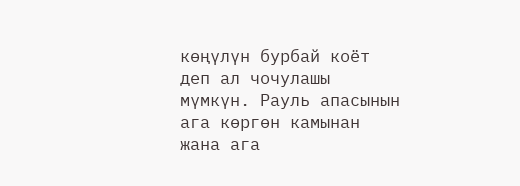көңүлүн бурбай коёт деп ал чочулашы мүмкүн. Рауль апасынын ага көргөн камынан жана ага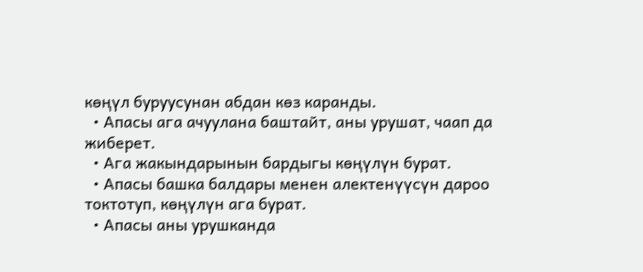көңүл буруусунан абдан көз каранды.
  • Апасы ага ачуулана баштайт, аны урушат, чаап да жиберет.
  • Ага жакындарынын бардыгы көңүлүн бурат.
  • Апасы башка балдары менен алектенүүсүн дароо токтотуп, көңүлүн ага бурат.
  • Апасы аны урушканда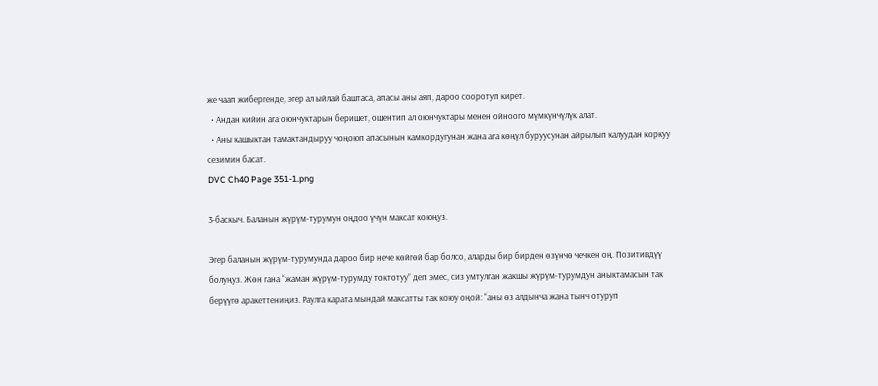же чаап жибергенде, эгер ал ыйлай баштаса, апасы аны аяп, дароо сооротуп кирет.
  • Андан кийин ага оюнчуктарын беришет, ошентип ал оюнчуктары менен ойноого мүмкүнчүлүк алат.
  • Аны кашыктан тамактандыруу чоңоюп апасынын камкордугунан жана ага көңүл буруусунан айрылып калуудан коркуу сезимин басат.
DVC Ch40 Page 351-1.png

3-баскыч. Баланын жүрүм-турумун оңдоо үчүн максат коюңуз.

Эгер баланын жүрүм-турумунда дароо бир нече көйгөй бар болсо, аларды бир бирден өзүнчө чечкен оң. Позитивдүү болуңуз. Жөн гана “жаман жүрүм-турумду токтотуу” деп эмес, сиз умтулган жакшы жүрүм-турумдун аныктамасын так берүүгө аракеттениңиз. Раулга карата мындай максатты так коюу оңой: “аны өз алдынча жана тынч отуруп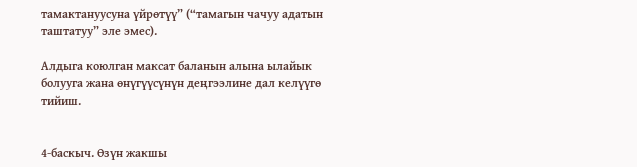тамактануусуна үйрөтүү” (“тамагын чачуу адатын таштатуу” эле эмес).

Алдыга коюлган максат баланын алына ылайык болууга жана өнүгүүсүнүн деңгээлине дал келүүгө тийиш.


4-баскыч. Өзүн жакшы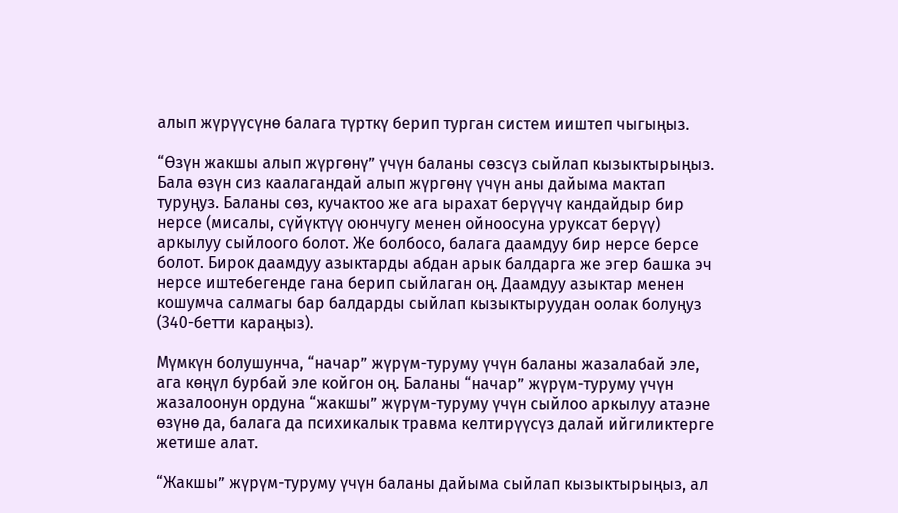алып жүрүүсүнө балага түрткү берип турган систем ииштеп чыгыңыз.

“Өзүн жакшы алып жүргөнү” үчүн баланы сөзсүз сыйлап кызыктырыңыз. Бала өзүн сиз каалагандай алып жүргөнү үчүн аны дайыма мактап туруңуз. Баланы сөз, кучактоо же ага ырахат берүүчү кандайдыр бир нерсе (мисалы, сүйүктүү оюнчугу менен ойноосуна уруксат берүү) аркылуу сыйлоого болот. Же болбосо, балага даамдуу бир нерсе берсе болот. Бирок даамдуу азыктарды абдан арык балдарга же эгер башка эч нерсе иштебегенде гана берип сыйлаган оң. Даамдуу азыктар менен кошумча салмагы бар балдарды сыйлап кызыктыруудан оолак болуңуз (340-бетти караңыз).

Мүмкүн болушунча, “начар” жүрүм-туруму үчүн баланы жазалабай эле, ага көңүл бурбай эле койгон оң. Баланы “начар” жүрүм-туруму үчүн жазалоонун ордуна “жакшы” жүрүм-туруму үчүн сыйлоо аркылуу атаэне өзүнө да, балага да психикалык травма келтирүүсүз далай ийгиликтерге жетише алат.

“Жакшы” жүрүм-туруму үчүн баланы дайыма сыйлап кызыктырыңыз, ал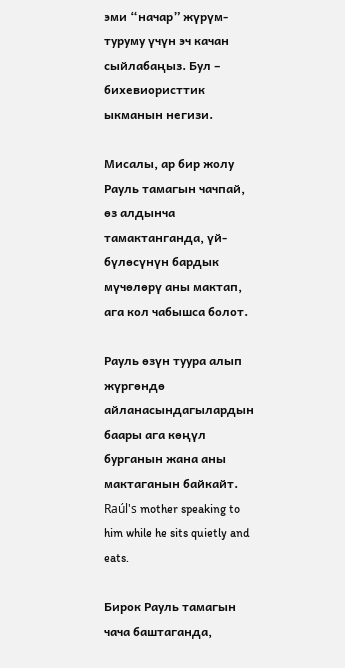эми “начар” жүрүм-туруму үчүн эч качан сыйлабаңыз. Бул – бихевиористтик ыкманын негизи.

Мисалы, ар бир жолу Рауль тамагын чачпай, өз алдынча тамактанганда, үй-бүлөсүнүн бардык мүчөлөрү аны мактап, ага кол чабышса болот.

Рауль өзүн туура алып жүргөндө айланасындагылардын баары ага көңүл бурганын жана аны мактаганын байкайт.
Raúl's mother speaking to him while he sits quietly and eats.

Бирок Рауль тамагын чача баштаганда,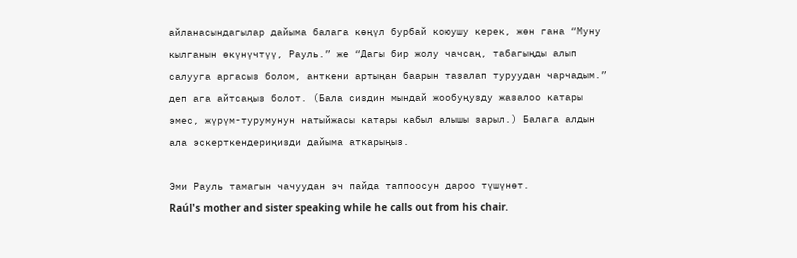айланасындагылар дайыма балага көңүл бурбай коюушу керек, жөн гана “Муну кылганын өкүнүчтүү, Рауль.” же “Дагы бир жолу чачсаң, табагыңды алып салууга аргасыз болом, анткени артыңан баарын тазалап туруудан чарчадым.” деп ага айтсаңыз болот. (Бала сиздин мындай жообуңузду жазалоо катары эмес, жүрүм-турумунун натыйжасы катары кабыл алышы зарыл.) Балага алдын ала эскерткендериңизди дайыма аткарыңыз.

Эми Рауль тамагын чачуудан эч пайда таппоосун дароо түшүнөт.
Raúl's mother and sister speaking while he calls out from his chair.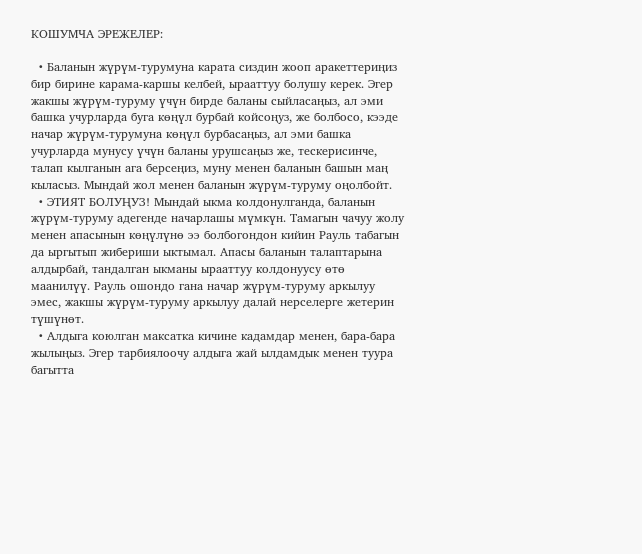КОШУМЧА ЭРЕЖЕЛЕР:

  • Баланын жүрүм-турумуна карата сиздин жооп аракеттериңиз бир бирине карама-каршы келбей, ырааттуу болушу керек. Эгер жакшы жүрүм-туруму үчүн бирде баланы сыйласаңыз, ал эми башка учурларда буга көңүл бурбай койсоңуз, же болбосо, кээде начар жүрүм-турумуна көңүл бурбасаңыз, ал эми башка учурларда мунусу үчүн баланы урушсаңыз же, тескерисинче, талап кылганын ага берсеңиз, муну менен баланын башын маң кыласыз. Мындай жол менен баланын жүрүм-туруму оңолбойт.
  • ЭТИЯТ БОЛУҢУЗ! Мындай ыкма колдонулганда, баланын жүрүм-туруму адегенде начарлашы мүмкүн. Тамагын чачуу жолу менен апасынын көңүлүнө ээ болбогондон кийин Рауль табагын да ыргытып жибериши ыктымал. Апасы баланын талаптарына алдырбай, тандалган ыкманы ырааттуу колдонуусу өтө маанилүү. Рауль ошондо гана начар жүрүм-туруму аркылуу эмес, жакшы жүрүм-туруму аркылуу далай нерселерге жетерин түшүнөт.
  • Алдыга коюлган максатка кичине кадамдар менен, бара-бара жылыңыз. Эгер тарбиялоочу алдыга жай ылдамдык менен туура багытта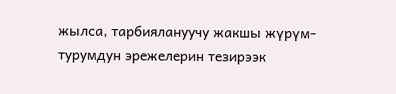жылса, тарбиялануучу жакшы жүрүм-турумдун эрежелерин тезирээк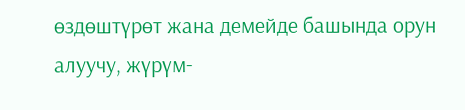өздөштүрөт жана демейде башында орун алуучу, жүрүм-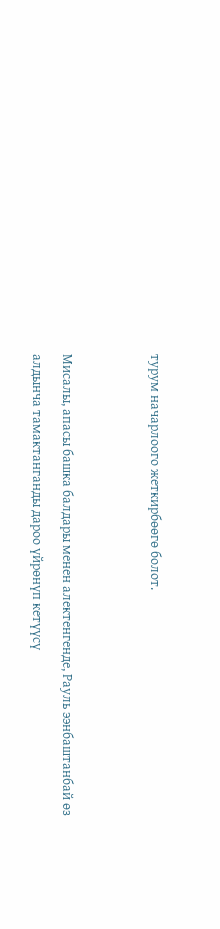турум начарлоого жеткирбөөгө болот.


Мисалы, апасы башка балдары менен алектенгенде, Рауль ээнбаштанбай өз алдынча тамактанганды дароо үйрөнүп кетүүсү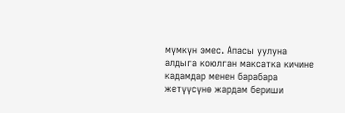мүмкүн эмес. Апасы уулуна алдыга коюлган максатка кичине кадамдар менен барабара жетүүсүнө жардам бериши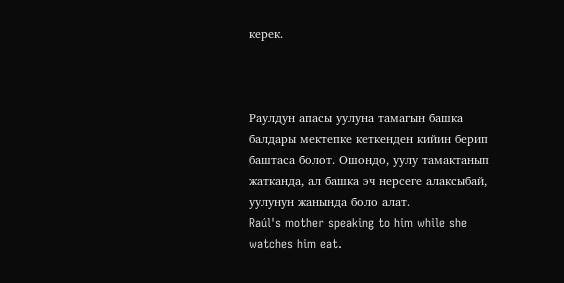керек.



Раулдун апасы уулуна тамагын башка балдары мектепке кеткенден кийин берип баштаса болот. Ошондо, уулу тамактанып жатканда, ал башка эч нерсеге алаксыбай, уулунун жанында боло алат.
Raúl's mother speaking to him while she watches him eat.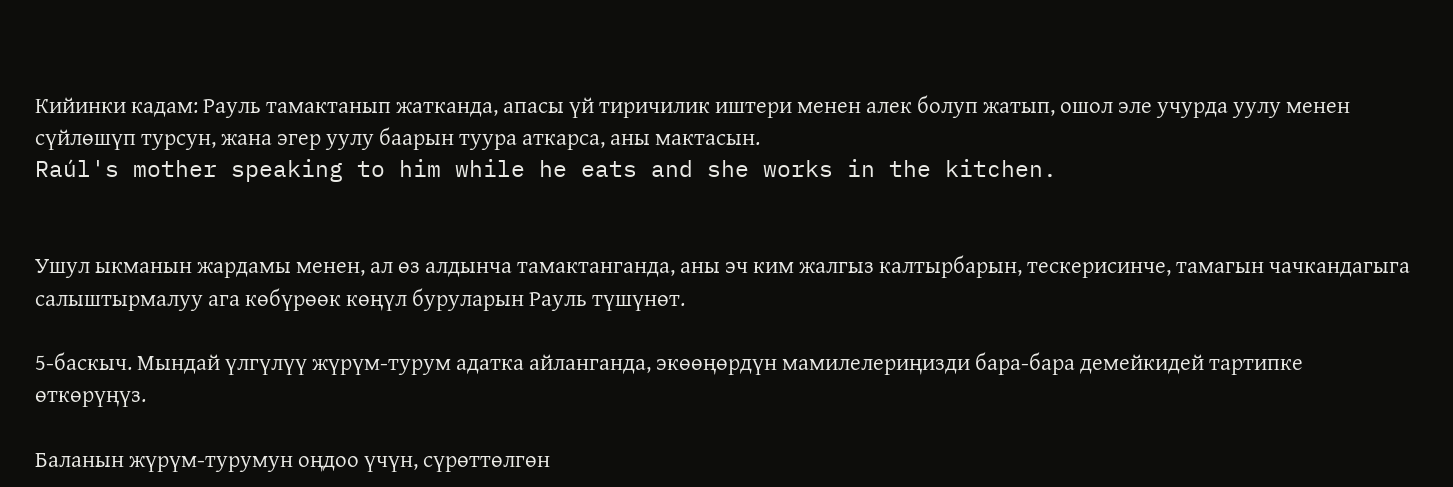Кийинки кадам: Рауль тамактанып жатканда, апасы үй тиричилик иштери менен алек болуп жатып, ошол эле учурда уулу менен сүйлөшүп турсун, жана эгер уулу баарын туура аткарса, аны мактасын.
Raúl's mother speaking to him while he eats and she works in the kitchen.


Ушул ыкманын жардамы менен, ал өз алдынча тамактанганда, аны эч ким жалгыз калтырбарын, тескерисинче, тамагын чачкандагыга салыштырмалуу ага көбүрөөк көңүл буруларын Рауль түшүнөт.

5-баскыч. Мындай үлгүлүү жүрүм-турум адатка айланганда, экөөңөрдүн мамилелериңизди бара-бара демейкидей тартипке өткөрүңүз.

Баланын жүрүм-турумун оңдоо үчүн, сүрөттөлгөн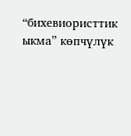“бихевиористтик ыкма” көпчүлүк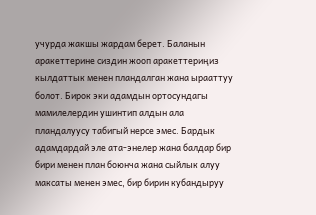учурда жакшы жардам берет. Баланын аракеттерине сиздин жооп аракеттериңиз кылдаттык менен пландалган жана ырааттуу болот. Бирок эки адамдын ортосундагы мамилелердин ушинтип алдын ала пландалуусу табигый нерсе эмес. Бардык адамдардай эле ата-энелер жана балдар бир бири менен план боюнча жана сыйлык алуу максаты менен эмес, бир бирин кубандыруу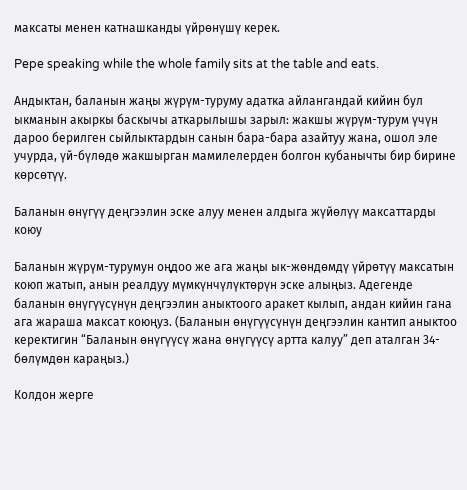максаты менен катнашканды үйрөнүшү керек.

Pepe speaking while the whole family sits at the table and eats.

Андыктан, баланын жаңы жүрүм-туруму адатка айлангандай кийин бул ыкманын акыркы баскычы аткарылышы зарыл: жакшы жүрүм-турум үчүн дароо берилген сыйлыктардын санын бара-бара азайтуу жана, ошол эле учурда, үй-бүлөдө жакшырган мамилелерден болгон кубанычты бир бирине көрсөтүү.

Баланын өнүгүү деңгээлин эске алуу менен алдыга жүйөлүү максаттарды коюу

Баланын жүрүм-турумун оңдоо же ага жаңы ык-жөндөмдү үйрөтүү максатын коюп жатып, анын реалдуу мүмкүнчүлүктөрүн эске алыңыз. Адегенде баланын өнүгүүсүнүн деңгээлин аныктоого аракет кылып, андан кийин гана ага жараша максат коюңуз. (Баланын өнүгүүсүнүн деңгээлин кантип аныктоо керектигин “Баланын өнүгүүсү жана өнүгүүсү артта калуу” деп аталган 34-бөлүмдөн караңыз.)

Колдон жерге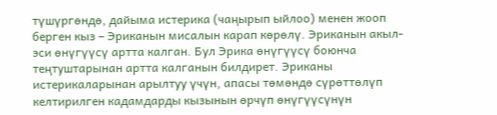түшүргөндө, дайыма истерика (чаңырып ыйлоо) менен жооп берген кыз – Эриканын мисалын карап көрөлү. Эриканын акыл-эси өнүгүүсү артта калган. Бул Эрика өнүгүүсү боюнча теңтуштарынан артта калганын билдирет. Эриканы истерикаларынан арылтуу үчүн, апасы төмөндө сүрөттөлүп келтирилген кадамдарды кызынын өрчүп өнүгүүсүнүн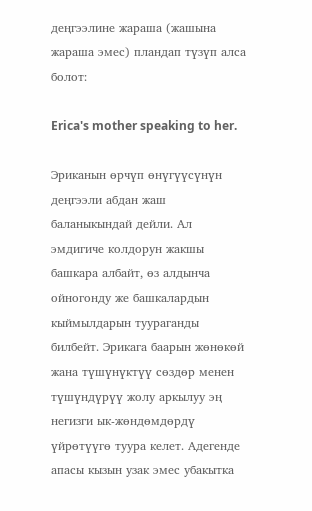деңгээлине жараша (жашына жараша эмес) пландап түзүп алса болот:

Erica's mother speaking to her.

Эриканын өрчүп өнүгүүсүнүн деңгээли абдан жаш баланыкындай дейли. Ал эмдигиче колдорун жакшы башкара албайт, өз алдынча ойногонду же башкалардын кыймылдарын туураганды билбейт. Эрикага баарын жөнөкөй жана түшүнүктүү сөздөр менен түшүндүрүү жолу аркылуу эң негизги ык-жөндөмдөрдү үйрөтүүгө туура келет. Адегенде апасы кызын узак эмес убакытка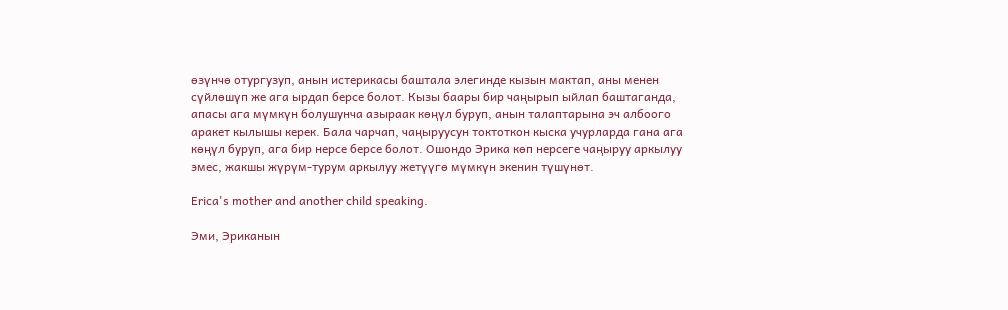өзүнчө отургузуп, анын истерикасы баштала элегинде кызын мактап, аны менен сүйлөшүп же ага ырдап берсе болот. Кызы баары бир чаңырып ыйлап баштаганда, апасы ага мүмкүн болушунча азыраак көңүл буруп, анын талаптарына эч албоого аракет кылышы керек. Бала чарчап, чаңыруусун токтоткон кыска учурларда гана ага көңүл буруп, ага бир нерсе берсе болот. Ошондо Эрика көп нерсеге чаңыруу аркылуу эмес, жакшы жүрүм-турум аркылуу жетүүгө мүмкүн экенин түшүнөт.

Erica's mother and another child speaking.

Эми, Эриканын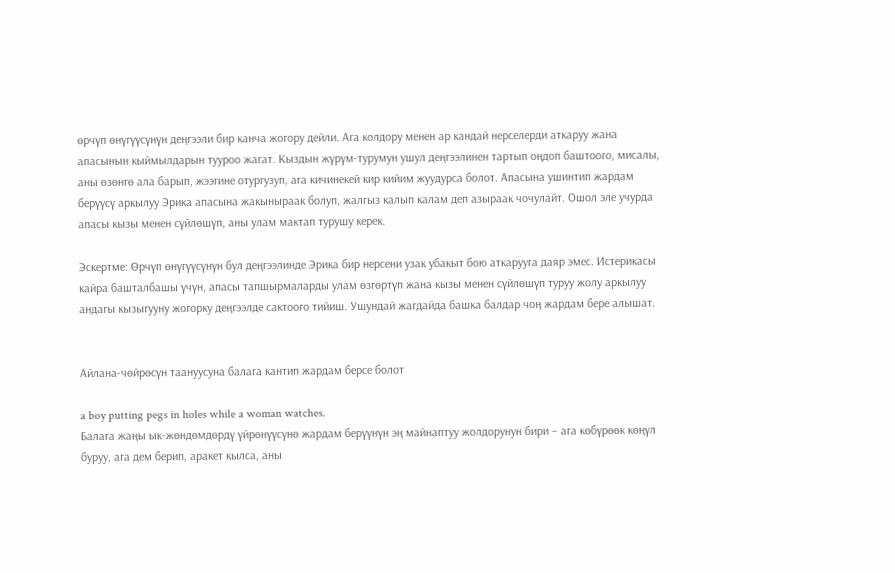өрчүп өнүгүүсүнүн деңгээли бир канча жогору дейли. Ага колдору менен ар кандай нерселерди аткаруу жана апасынын кыймылдарын тууроо жагат. Кыздын жүрүм-турумун ушул деңгээлинен тартып оңдоп баштоого, мисалы, аны өзөнгө ала барып, жээгине отургузуп, ага кичинекей кир кийим жуудурса болот. Апасына ушинтип жардам берүүсү аркылуу Эрика апасына жакыныраак болуп, жалгыз калып калам деп азыраак чочулайт. Ошол эле учурда апасы кызы менен сүйлөшүп, аны улам мактап турушу керек.

Эскертме: Өрчүп өнүгүүсүнүн бул деңгээлинде Эрика бир нерсени узак убакыт бою аткарууга даяр эмес. Истерикасы кайра башталбашы үчүн, апасы тапшырмаларды улам өзгөртүп жана кызы менен сүйлөшүп туруу жолу аркылуу андагы кызыгууну жогорку деңгээлде сактоого тийиш. Ушундай жагдайда башка балдар чоң жардам бере алышат.


Айлана-чөйрөсүн таануусуна балага кантип жардам берсе болот

a boy putting pegs in holes while a woman watches.
Балага жаңы ык-жөндөмдөрдү үйрөнүүсүнө жардам берүүнүн эң майнаптуу жолдорунун бири – ага көбүрөөк көңүл буруу, ага дем берип, аракет кылса, аны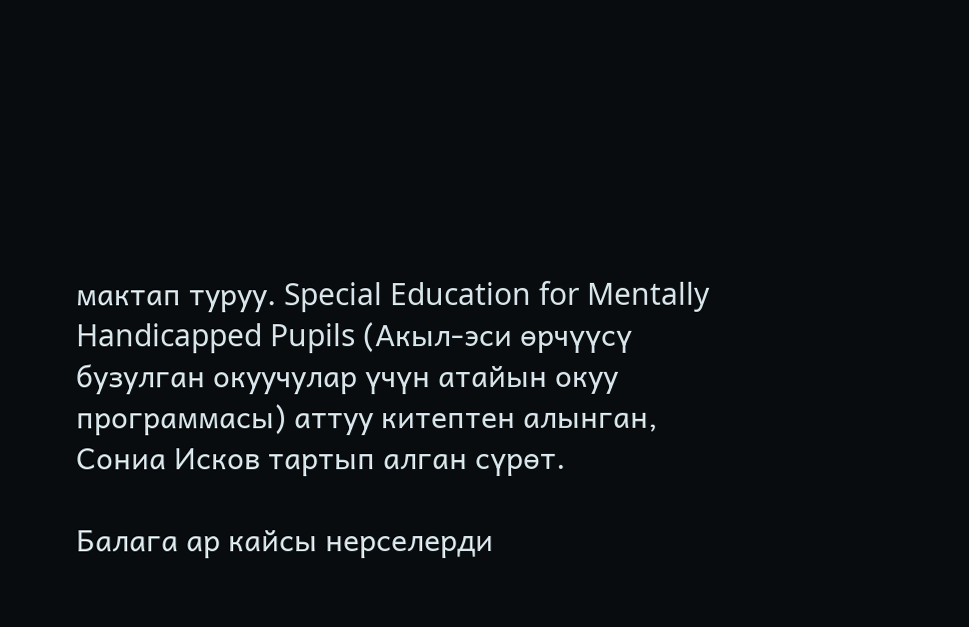мактап туруу. Special Education for Mentally Handicapped Pupils (Акыл-эси өрчүүсү бузулган окуучулар үчүн атайын окуу программасы) аттуу китептен алынган, Сониа Исков тартып алган сүрөт.

Балага ар кайсы нерселерди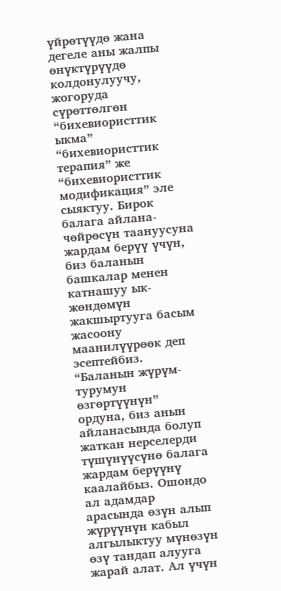үйрөтүүдө жана дегеле аны жалпы өнүктүрүүдө колдонулуучу, жогоруда сүрөттөлгөн “бихевиористтик ыкма” “бихевиористтик терапия” же “бихевиористтик модификация” эле сыяктуу. Бирок балага айлана-чөйрөсүн таануусуна жардам берүү үчүн, биз баланын башкалар менен катнашуу ык-жөндөмүн жакшыртууга басым жасоону маанилүүрөөк деп эсептейбиз. “Баланын жүрүм-турумун өзгөртүүнүн” ордуна, биз анын айланасында болуп жаткан нерселерди түшүнүүсүнө балага жардам берүүнү каалайбыз. Ошондо ал адамдар арасында өзүн алып жүрүүнүн кабыл алгылыктуу мүнөзүн өзү тандап алууга жарай алат. Ал үчүн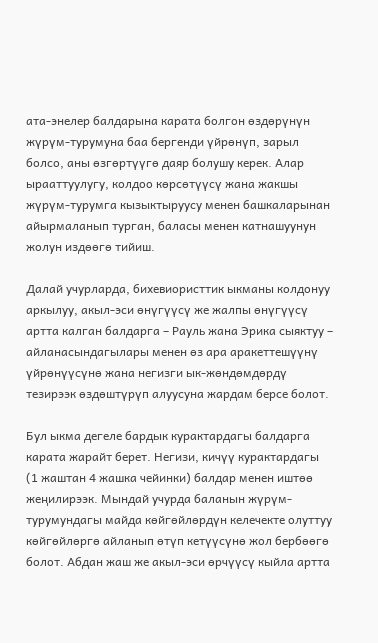ата-энелер балдарына карата болгон өздөрүнүн жүрүм-турумуна баа бергенди үйрөнүп, зарыл болсо, аны өзгөртүүгө даяр болушу керек. Алар ырааттуулугу, колдоо көрсөтүүсү жана жакшы жүрүм-турумга кызыктыруусу менен башкаларынан айырмаланып турган, баласы менен катнашуунун жолун издөөгө тийиш.

Далай учурларда, бихевиористтик ыкманы колдонуу аркылуу, акыл-эси өнүгүүсү же жалпы өнүгүүсү артта калган балдарга – Рауль жана Эрика сыяктуу – айланасындагылары менен өз ара аракеттешүүнү үйрөнүүсүнө жана негизги ык-жөндөмдөрдү тезирээк өздөштүрүп алуусуна жардам берсе болот.

Бул ыкма дегеле бардык курактардагы балдарга карата жарайт берет. Негизи, кичүү курактардагы (1 жаштан 4 жашка чейинки) балдар менен иштөө жеңилирээк. Мындай учурда баланын жүрүм-турумундагы майда көйгөйлөрдүн келечекте олуттуу көйгөйлөргө айланып өтүп кетүүсүнө жол бербөөгө болот. Абдан жаш же акыл-эси өрчүүсү кыйла артта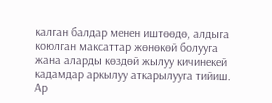калган балдар менен иштөөдө, алдыга коюлган максаттар жөнөкөй болууга жана аларды көздөй жылуу кичинекей кадамдар аркылуу аткарылууга тийиш. Ар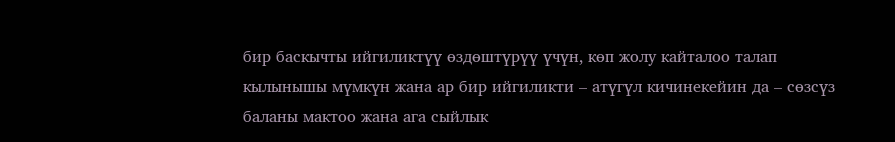бир баскычты ийгиликтүү өздөштүрүү үчүн, көп жолу кайталоо талап кылынышы мүмкүн жана ар бир ийгиликти – атүгүл кичинекейин да – сөзсүз баланы мактоо жана ага сыйлык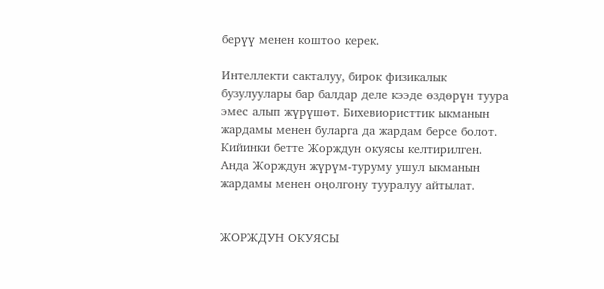берүү менен коштоо керек.

Интеллекти сакталуу, бирок физикалык бузулуулары бар балдар деле кээде өздөрүн туура эмес алып жүрүшөт. Бихевиористтик ыкманын жардамы менен буларга да жардам берсе болот. Кийинки бетте Жорждун окуясы келтирилген. Анда Жорждун жүрүм-туруму ушул ыкманын жардамы менен оңолгону тууралуу айтылат.


ЖОРЖДУН ОКУЯСЫ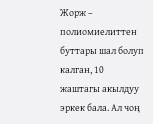Жорж – полиомиелиттен буттары шал болуп калган, 10 жаштагы акылдуу эркек бала. Ал чоң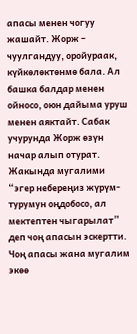апасы менен чогуу жашайт. Жорж – чуулгандуу, оройураак, күйкөлөктөнмө бала. Ал башка балдар менен ойносо, оюн дайыма уруш менен аяктайт. Сабак учурунда Жорж өзүн начар алып отурат. Жакында мугалими “эгер небереңиз жүрүм-турумун оңдобосо, ал мектептен чыгарылат” деп чоң апасын эскертти. Чоң апасы жана мугалим экөө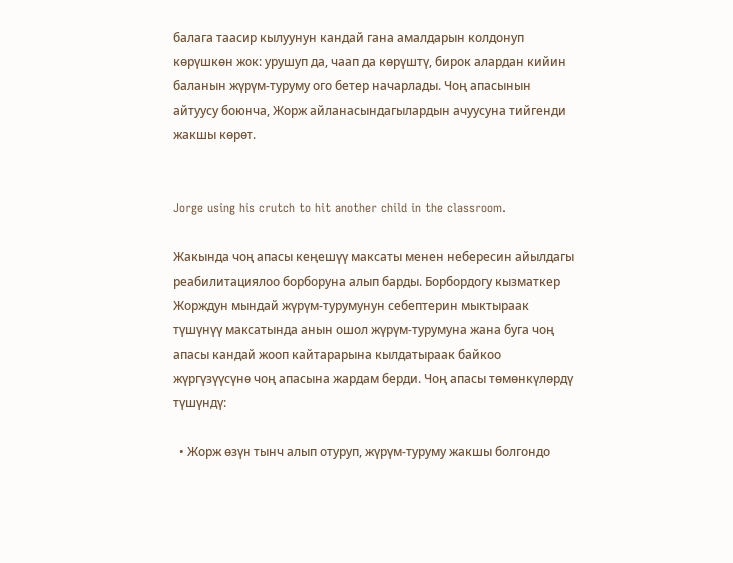балага таасир кылуунун кандай гана амалдарын колдонуп көрүшкөн жок: урушуп да, чаап да көрүштү, бирок алардан кийин баланын жүрүм-туруму ого бетер начарлады. Чоң апасынын айтуусу боюнча, Жорж айланасындагылардын ачуусуна тийгенди жакшы көрөт.


Jorge using his crutch to hit another child in the classroom.

Жакында чоң апасы кеңешүү максаты менен небересин айылдагы реабилитациялоо борборуна алып барды. Борбордогу кызматкер Жорждун мындай жүрүм-турумунун себептерин мыктыраак түшүнүү максатында анын ошол жүрүм-турумуна жана буга чоң апасы кандай жооп кайтарарына кылдатыраак байкоо жүргүзүүсүнө чоң апасына жардам берди. Чоң апасы төмөнкүлөрдү түшүндү:

  • Жорж өзүн тынч алып отуруп, жүрүм-туруму жакшы болгондо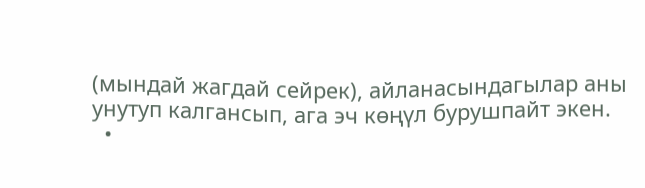(мындай жагдай сейрек), айланасындагылар аны унутуп калгансып, ага эч көңүл бурушпайт экен.
  •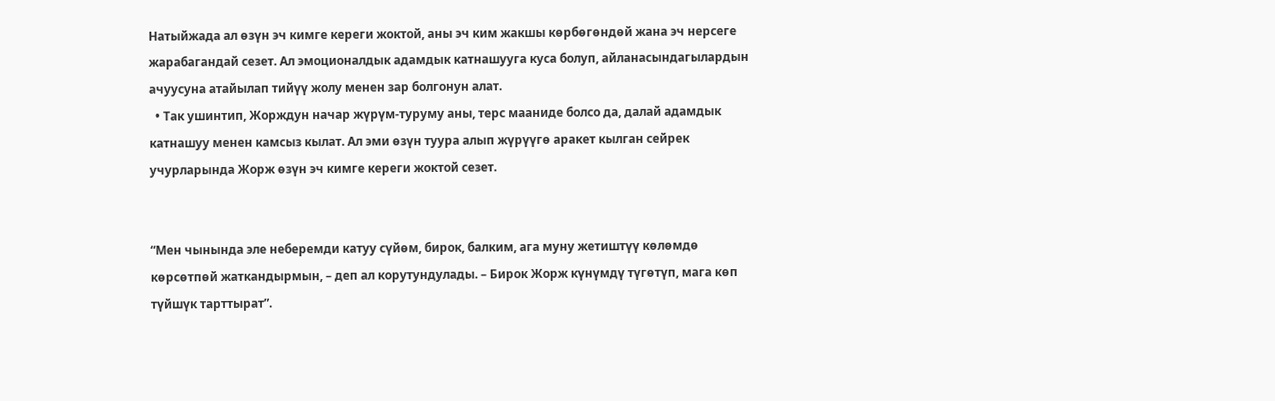Натыйжада ал өзүн эч кимге кереги жоктой, аны эч ким жакшы көрбөгөндөй жана эч нерсеге жарабагандай сезет. Ал эмоционалдык адамдык катнашууга куса болуп, айланасындагылардын ачуусуна атайылап тийүү жолу менен зар болгонун алат.
  • Так ушинтип, Жорждун начар жүрүм-туруму аны, терс мааниде болсо да, далай адамдык катнашуу менен камсыз кылат. Ал эми өзүн туура алып жүрүүгө аракет кылган сейрек учурларында Жорж өзүн эч кимге кереги жоктой сезет.


“Мен чынында эле неберемди катуу сүйөм, бирок, балким, ага муну жетиштүү көлөмдө көрсөтпөй жаткандырмын, – деп ал корутундулады. – Бирок Жорж күнүмдү түгөтүп, мага көп түйшүк тарттырат”.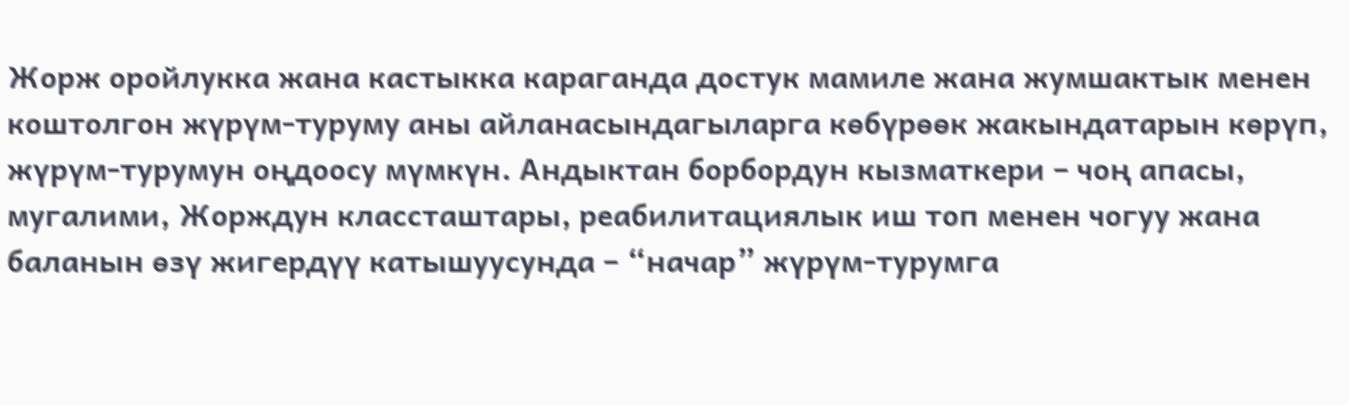Жорж оройлукка жана кастыкка караганда достук мамиле жана жумшактык менен коштолгон жүрүм-туруму аны айланасындагыларга көбүрөөк жакындатарын көрүп, жүрүм-турумун оңдоосу мүмкүн. Андыктан борбордун кызматкери – чоң апасы, мугалими, Жорждун классташтары, реабилитациялык иш топ менен чогуу жана баланын өзү жигердүү катышуусунда – “начар” жүрүм-турумга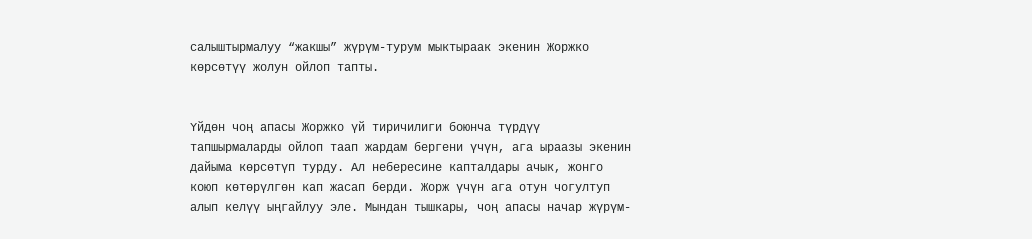салыштырмалуу “жакшы” жүрүм-турум мыктыраак экенин Жоржко көрсөтүү жолун ойлоп тапты.


Үйдөн чоң апасы Жоржко үй тиричилиги боюнча түрдүү тапшырмаларды ойлоп таап жардам бергени үчүн, ага ыраазы экенин дайыма көрсөтүп турду. Ал небересине капталдары ачык, жонго коюп көтөрүлгөн кап жасап берди. Жорж үчүн ага отун чогултуп алып келүү ыңгайлуу эле. Мындан тышкары, чоң апасы начар жүрүм-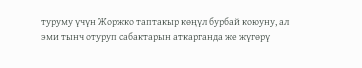туруму үчүн Жоржко таптакыр көңүл бурбай коюуну, ал эми тынч отуруп сабактарын аткарганда же жүгөрү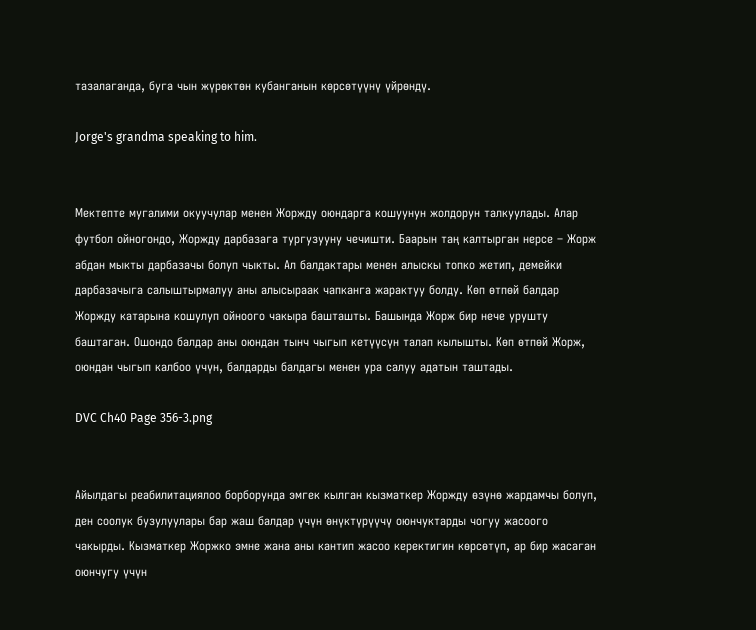тазалаганда, буга чын жүрөктөн кубанганын көрсөтүүнү үйрөндү.

Jorge's grandma speaking to him.


Мектепте мугалими окуучулар менен Жоржду оюндарга кошуунун жолдорун талкуулады. Алар футбол ойногондо, Жоржду дарбазага тургузууну чечишти. Баарын таң калтырган нерсе – Жорж абдан мыкты дарбазачы болуп чыкты. Ал балдактары менен алыскы топко жетип, демейки дарбазачыга салыштырмалуу аны алысыраак чапканга жарактуу болду. Көп өтпөй балдар Жоржду катарына кошулуп ойноого чакыра башташты. Башында Жорж бир нече урушту баштаган. Ошондо балдар аны оюндан тынч чыгып кетүүсүн талап кылышты. Көп өтпөй Жорж, оюндан чыгып калбоо үчүн, балдарды балдагы менен ура салуу адатын таштады.

DVC Ch40 Page 356-3.png


Айылдагы реабилитациялоо борборунда эмгек кылган кызматкер Жоржду өзүнө жардамчы болуп, ден соолук бузулуулары бар жаш балдар үчүн өнүктүрүүчү оюнчуктарды чогуу жасоого чакырды. Кызматкер Жоржко эмне жана аны кантип жасоо керектигин көрсөтүп, ар бир жасаган оюнчугу үчүн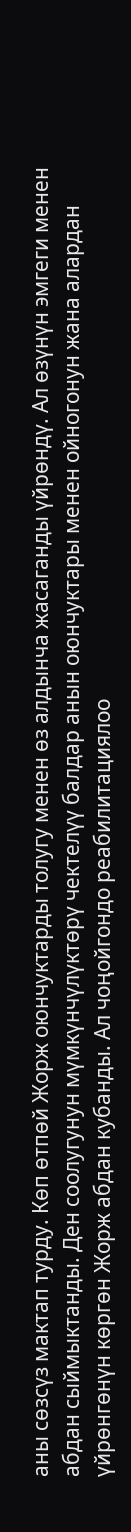аны сөзсүз мактап турду. Көп өтпөй Жорж оюнчуктарды толугу менен өз алдынча жасаганды үйрөндү. Ал өзүнүн эмгеги менен абдан сыймыктанды. Ден соолугунун мүмкүнчүлүктөрү чектелүү балдар анын оюнчуктары менен ойногонун жана алардан үйрөнгөнүн көргөн Жорж абдан кубанды. Ал чоңойгондо реабилитациялоо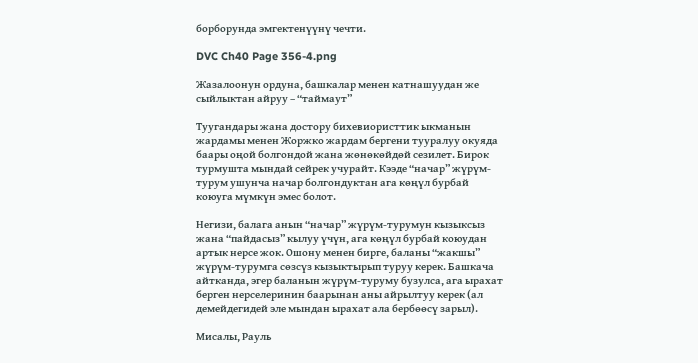борборунда эмгектенүүнү чечти.

DVC Ch40 Page 356-4.png

Жазалоонун ордуна, башкалар менен катнашуудан же сыйлыктан айруу – “таймаут”

Туугандары жана достору бихевиористтик ыкманын жардамы менен Жоржко жардам бергени тууралуу окуяда баары оңой болгондой жана жөнөкөйдөй сезилет. Бирок турмушта мындай сейрек учурайт. Кээде “начар” жүрүм-турум ушунча начар болгондуктан ага көңүл бурбай коюуга мүмкүн эмес болот.

Негизи, балага анын “начар” жүрүм-турумун кызыксыз жана “пайдасыз” кылуу үчүн, ага көңүл бурбай коюудан артык нерсе жок. Ошону менен бирге, баланы “жакшы” жүрүм-турумга сөзсүз кызыктырып туруу керек. Башкача айтканда, эгер баланын жүрүм-туруму бузулса, ага ырахат берген нерселеринин баарынан аны айрылтуу керек (ал демейдегидей эле мындан ырахат ала бербөөсү зарыл).

Мисалы, Рауль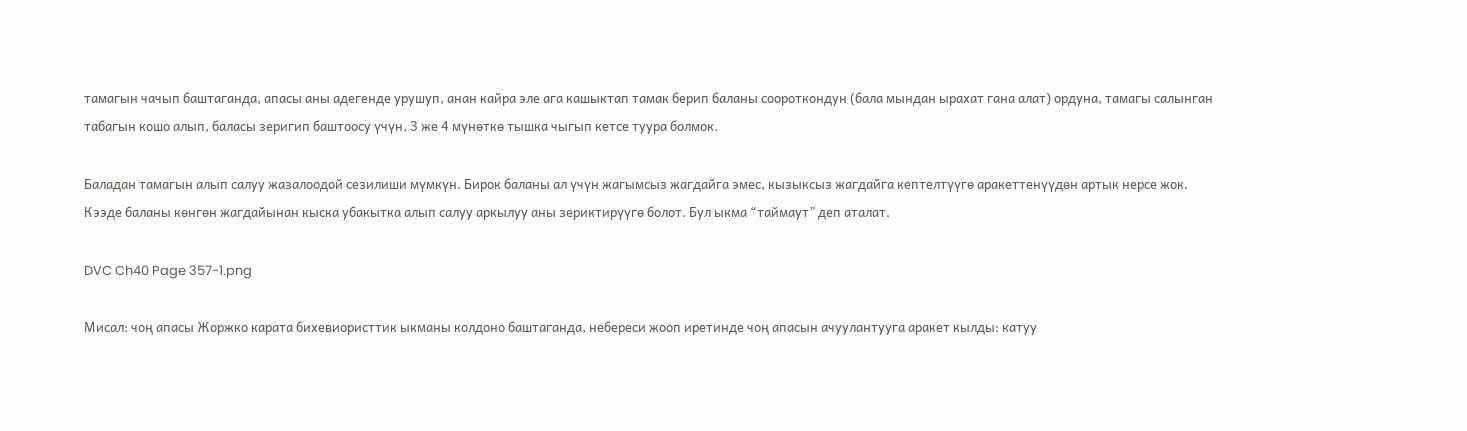тамагын чачып баштаганда, апасы аны адегенде урушуп, анан кайра эле ага кашыктап тамак берип баланы соороткондун (бала мындан ырахат гана алат) ордуна, тамагы салынган табагын кошо алып, баласы зеригип баштоосу үчүн, 3 же 4 мүнөткө тышка чыгып кетсе туура болмок.

Баладан тамагын алып салуу жазалоодой сезилиши мүмкүн. Бирок баланы ал үчүн жагымсыз жагдайга эмес, кызыксыз жагдайга кептелтүүгө аракеттенүүдөн артык нерсе жок. Кээде баланы көнгөн жагдайынан кыска убакытка алып салуу аркылуу аны зериктирүүгө болот. Бул ыкма “таймаут” деп аталат.

DVC Ch40 Page 357-1.png

Мисал: чоң апасы Жоржко карата бихевиористтик ыкманы колдоно баштаганда, небереси жооп иретинде чоң апасын ачуулантууга аракет кылды: катуу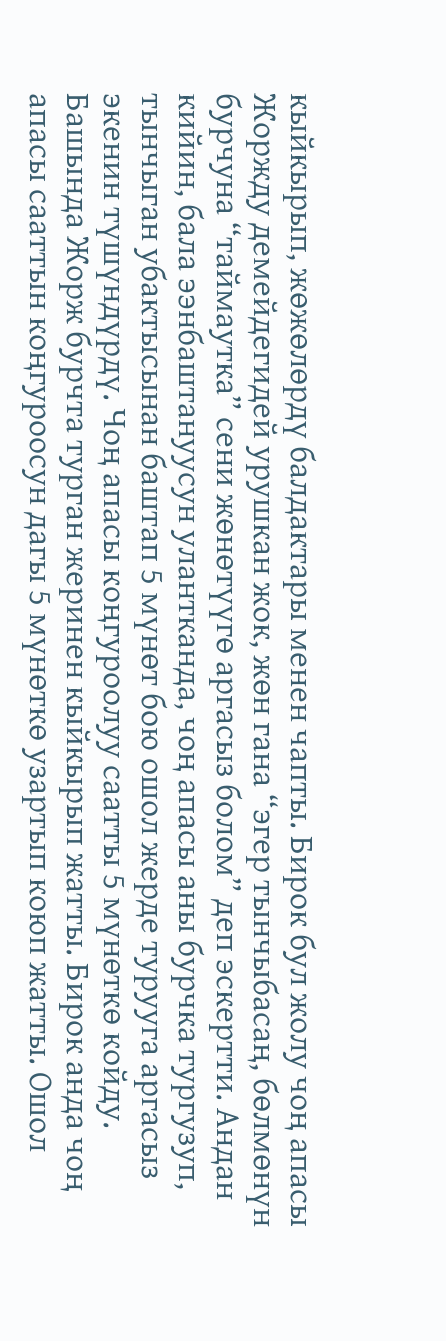кыйкырып, жөжөлөрдү балдактары менен чапты. Бирок бул жолу чоң апасы Жоржду демейдегидей урушкан жок, жөн гана “эгер тынчыбасаң, бөлмөнүн бурчуна “таймаутка” сени жөнөтүүгө аргасыз болом” деп эскертти. Андан кийин, бала ээнбаштануусун улантканда, чоң апасы аны бурчка тургузуп, тынчыган убактысынан баштап 5 мүнөт бою ошол жерде турууга аргасыз экенин түшүндүрдү. Чоң апасы коңгуроолуу саатты 5 мүнөткө койду. Башында Жорж бурчта турган жеринен кыйкырып жатты. Бирок анда чоң апасы сааттын коңгуроосун дагы 5 мүнөткө узартып коюп жатты. Ошол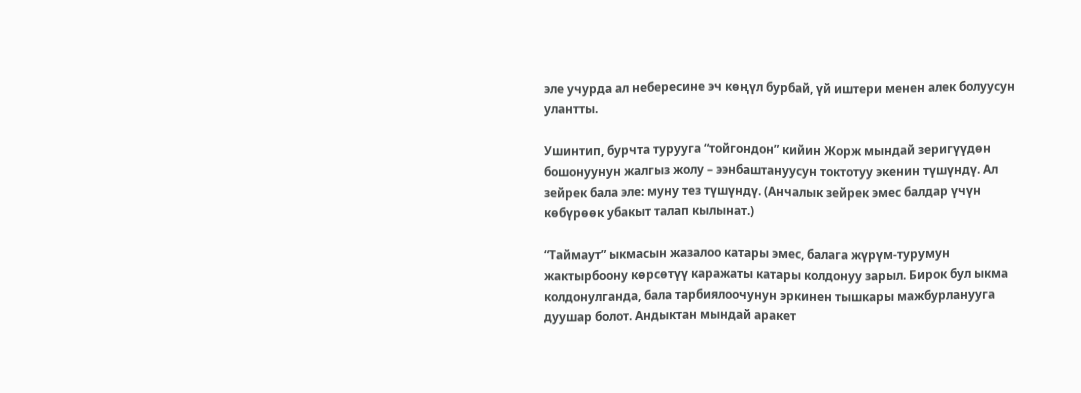эле учурда ал небересине эч көңүл бурбай, үй иштери менен алек болуусун улантты.

Ушинтип, бурчта турууга “тойгондон” кийин Жорж мындай зеригүүдөн бошонуунун жалгыз жолу – ээнбаштануусун токтотуу экенин түшүндү. Ал зейрек бала эле: муну тез түшүндү. (Анчалык зейрек эмес балдар үчүн көбүрөөк убакыт талап кылынат.)

“Таймаут” ыкмасын жазалоо катары эмес, балага жүрүм-турумун жактырбоону көрсөтүү каражаты катары колдонуу зарыл. Бирок бул ыкма колдонулганда, бала тарбиялоочунун эркинен тышкары мажбурланууга дуушар болот. Андыктан мындай аракет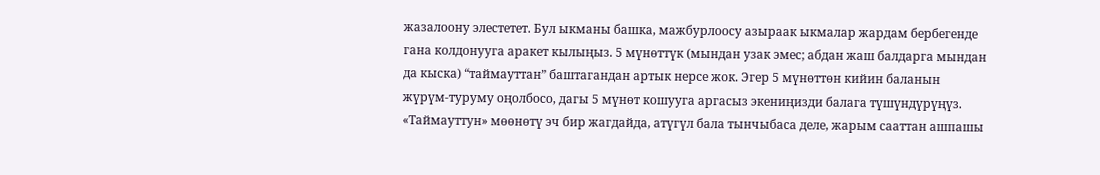жазалоону элестетет. Бул ыкманы башка, мажбурлоосу азыраак ыкмалар жардам бербегенде гана колдонууга аракет кылыңыз. 5 мүнөттүк (мындан узак эмес; абдан жаш балдарга мындан да кыска) “таймауттан” баштагандан артык нерсе жок. Эгер 5 мүнөттөн кийин баланын жүрүм-туруму оңолбосо, дагы 5 мүнөт кошууга аргасыз экениңизди балага түшүндүрүңүз. «Таймауттун» мөөнөтү эч бир жагдайда, атүгүл бала тынчыбаса деле, жарым сааттан ашпашы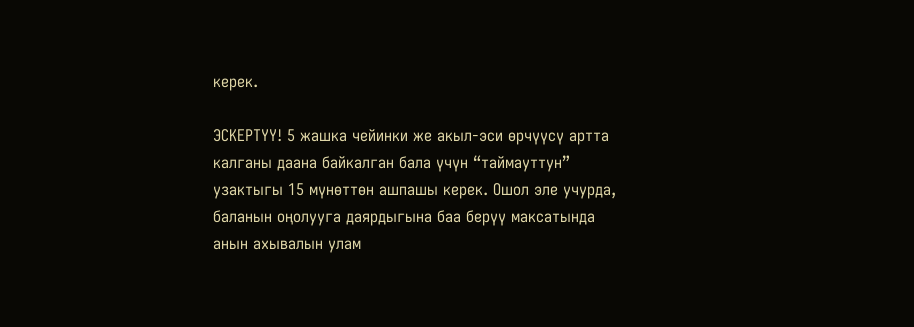керек.

ЭСКЕРТҮҮ! 5 жашка чейинки же акыл-эси өрчүүсү артта калганы даана байкалган бала үчүн “таймауттун” узактыгы 15 мүнөттөн ашпашы керек. Ошол эле учурда, баланын оңолууга даярдыгына баа берүү максатында анын ахывалын улам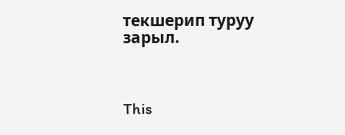текшерип туруу зарыл.



This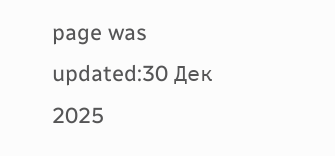page was updated:30 Дек 2025